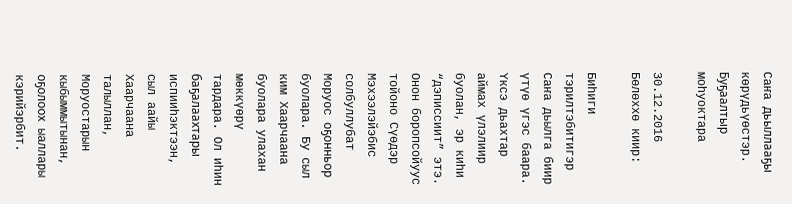Саҥа дьыллааҕы көрүдьүөстэр. Буҕаалтыр моһуоктара

30.12.2016
Бөлөххө киир:

Биһиги тэрилтэбитигэр Саҥа дьылга биир үтүө үгэс баара. Үксэ дьахтар аймах үлэлиир буолан, эр киһи “дэписсиит” этэ. Онон боропсойуус тойоно Сүөдэр Мэхээлэйэбис солбуллубат Моруос оҕонньор буолара. Бу сыл ким Хаарчаана буолара улахан мөккүөрү тардара. Ол иһин баҕалаахтары испииһэктээн, сыл аайы Хаарчаана талыллан, Моруостарын кыбыммытынан, оҕолоох ыаллары кэрийэрбит.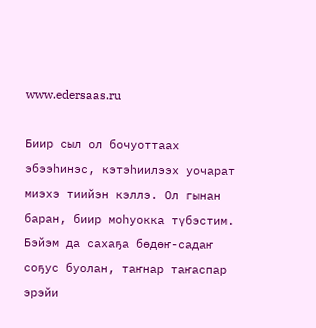www.edersaas.ru

Биир сыл ол бочуоттаах эбээһинэс, кэтэһиилээх уочарат миэхэ тиийэн кэллэ. Ол гынан баран, биир моһуокка түбэстим. Бэйэм да сахаҕа бөдөҥ-садаҥ соҕус буолан, таҥнар таҥаспар эрэйи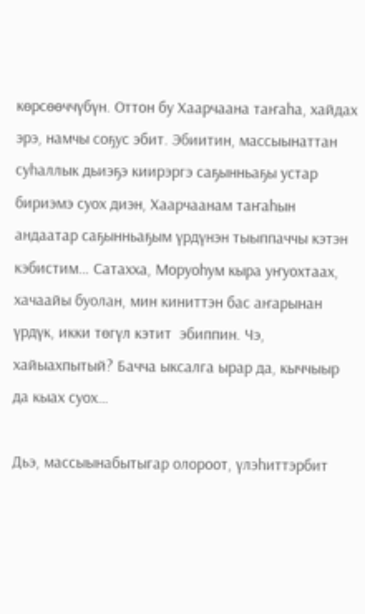көрсөөччүбүн. Оттон бу Хаарчаана таҥаһа, хайдах эрэ, намчы соҕус эбит. Эбиитин, массыынаттан суһаллык дьиэҕэ киирэргэ саҕынньаҕы устар бириэмэ суох диэн, Хаарчаанам таҥаһын андаатар саҕынньаҕым үрдүнэн тыыппаччы кэтэн кэбистим… Сатахха, Моруоһум кыра уҥуохтаах, хачаайы буолан, мин киниттэн бас аҥарынан үрдүк, икки төгүл кэтит  эбиппин. Чэ, хайыахпытый? Бачча ыксалга ырар да, кыччыыр да кыах суох…

Дьэ, массыынабытыгар олороот, үлэһиттэрбит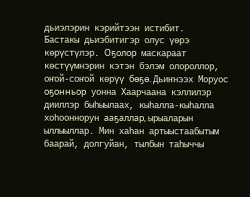дьиэлэрин кэрийтээн истибит.
Бастакы дьиэбитигэр олус үөрэ көрүстүлэр. Оҕолор маскараат көстүүмнэрин кэтэн бэлэм олороллор, оҥой-соҥой көрүү бөҕө. Дьиҥнээх Моруос оҕонньор уонна Хаарчаана кэллилэр дииллэр быһыылаах, кыһалла-кыһалла хоһооннорун ааҕаллар, ырыаларын ыллыыллар. Мин хаһан артыыстаабытым баарай, долгуйан, тылбын таһыччы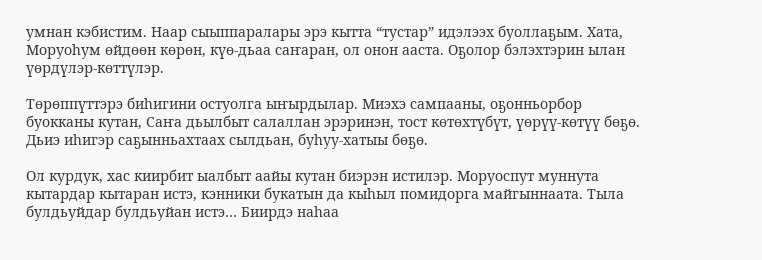умнан кэбистим. Наар сыыппаралары эрэ кытта “тустар” идэлээх буоллаҕым. Хата, Моруоһум өйдөөн көрөн, күө-дьаа саҥаран, ол онон ааста. Оҕолор бэлэхтэрин ылан үөрдүлэр-көттүлэр.

Төрөппүттэрэ биһигини остуолга ыҥырдылар. Миэхэ сампааны, оҕонньорбор буокканы кутан, Саҥа дьылбыт салаллан эрэринэн, тост көтөхтүбүт, үөрүү-көтүү бөҕө. Дьиэ иһигэр саҕынньахтаах сылдьан, буһуу-хатыы бөҕө.

Ол курдук, хас киирбит ыалбыт аайы кутан биэрэн истилэр. Моруоспут муннута кытардар кытаран истэ, кэнники букатын да кыһыл помидорга майгыннаата. Тыла булдьуйдар булдьуйан истэ… Биирдэ наһаа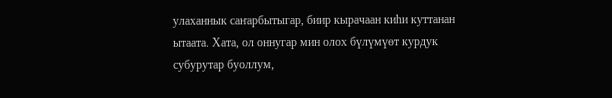улаханнык саҥарбытыгар, биир кырачаан киһи куттанан ытаата. Хата, ол оннугар мин олох бүлүмүөт курдук субурутар буоллум,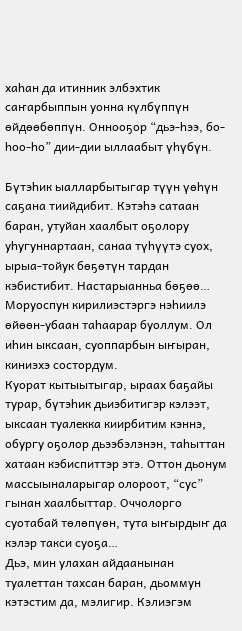хаһан да итинник элбэхтик саҥарбыппын уонна күлбүппүн өйдөөбөппүн. Оннооҕор “дьэ-һээ, бо-һоо-һо” дии-дии ыллаабыт үһүбүн.

Бүтэһик ыалларбытыгар түүн үөһүн саҕана тиийдибит. Кэтэһэ сатаан баран, утуйан хаалбыт оҕолору уһугуннартаан, санаа түһүүтэ суох, ырыа-тойук бөҕөтүн тардан кэбистибит. Настарыанньа бөҕөө…
Моруоспун кирилиэстэргэ нэһиилэ өйөөн-убаан таһаарар буоллум. Ол иһин ыксаан, суоппарбын ыҥыран, киниэхэ состордум.
Куорат кытыытыгар, ыраах баҕайы турар, бүтэһик дьиэбитигэр кэлээт, ыксаан туалекка киирбитим кэннэ, обургу оҕолор дьээбэлэнэн, таһыттан хатаан кэбиспиттэр этэ. Оттон дьонум массыыналарыгар олороот, “сус” гынан хаалбыттар. Оччолорго суотабай төлөпүөн, тута ыҥырдыҥ да кэлэр такси суоҕа…
Дьэ, мин улахан айдаанынан туалеттан тахсан баран, дьоммун кэтэстим да, мэлигир. Кэлиэгэм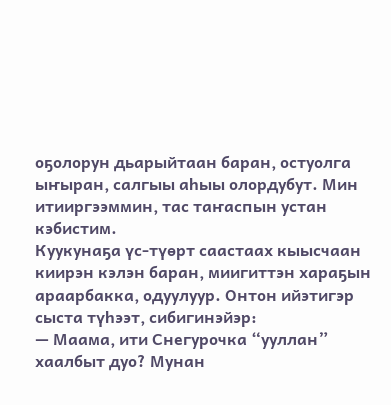оҕолорун дьарыйтаан баран, остуолга ыҥыран, салгыы аһыы олордубут. Мин итииргээммин, тас таҥаспын устан кэбистим.
Куукунаҕа үс-түөрт саастаах кыысчаан киирэн кэлэн баран, миигиттэн хараҕын араарбакка, одуулуур. Онтон ийэтигэр сыста түһээт, сибигинэйэр:
— Маама, ити Снегурочка “ууллан” хаалбыт дуо? Мунан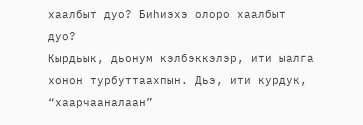хаалбыт дуо? Биһиэхэ олоро хаалбыт дуо?
Кырдьык, дьонум кэлбэккэлэр, ити ыалга хонон турбуттаахпын. Дьэ, ити курдук, “хаарчааналаан”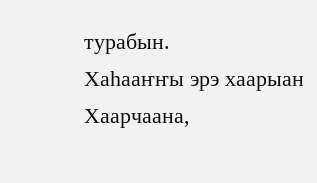турабын.
Хаһааҥҥы эрэ хаарыан Хаарчаана,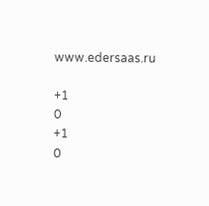www.edersaas.ru

+1
0
+1
0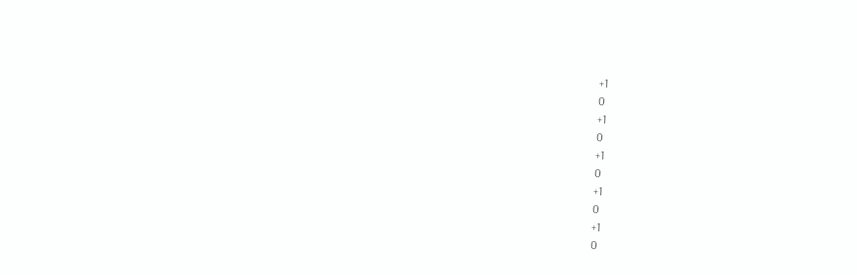+1
0
+1
0
+1
0
+1
0
+1
0